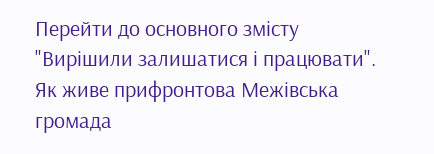Перейти до основного змісту
"Вирішили залишатися і працювати". Як живе прифронтова Межівська громада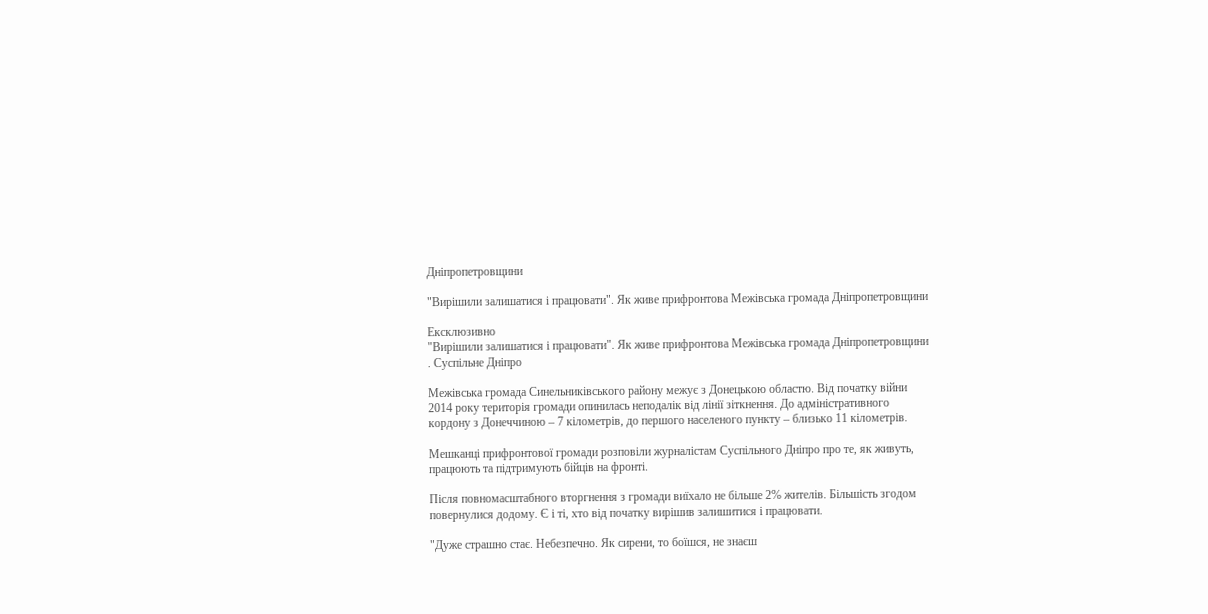Дніпропетровщини

"Вирішили залишатися і працювати". Як живе прифронтова Межівська громада Дніпропетровщини

Ексклюзивно
"Вирішили залишатися і працювати". Як живе прифронтова Межівська громада Дніпропетровщини
. Суспільне Дніпро

Межівська громада Синельниківського району межує з Донецькою областю. Від початку війни 2014 року територія громади опинилась неподалік від лінії зіткнення. До адміністративного кордону з Донеччиною – 7 кілометрів, до першого населеного пункту – близько 11 кілометрів.

Мешканці прифронтової громади розповіли журналістам Суспільного Дніпро про те, як живуть, працюють та підтримують бійців на фронті.

Після повномасштабного вторгнення з громади виїхало не більше 2% жителів. Більшість згодом повернулися додому. Є і ті, хто від початку вирішив залишитися і працювати.

"Дуже страшно стає. Небезпечно. Як сирени, то боїшся, не знаєш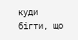куди бігти, що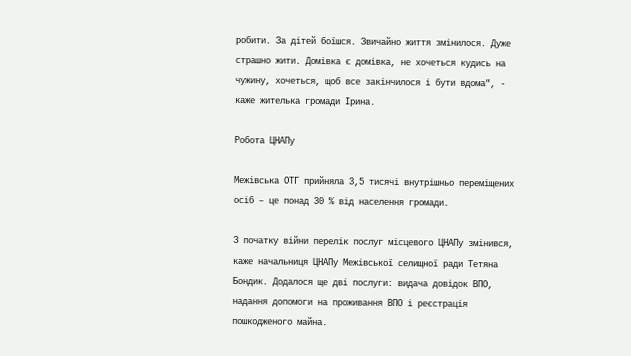робити. За дітей боїшся. Звичайно життя змінилося. Дуже страшно жити. Домівка є домівка, не хочеться кудись на чужину, хочеться, щоб все закінчилося і бути вдома", - каже жителька громади Ірина.

Робота ЦНАПу

Межівська ОТГ прийняла 3,5 тисячі внутрішньо переміщених осіб – це понад 30 % від населення громади.

З початку війни перелік послуг місцевого ЦНАПу змінився, каже начальниця ЦНАПу Межівської селищної ради Тетяна Бондик. Додалося ще дві послуги: видача довідок ВПО, надання допомоги на проживання ВПО і реєстрація пошкодженого майна.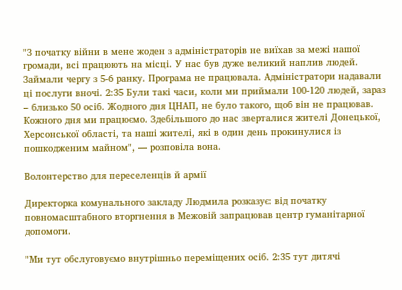"З початку війни в мене жоден з адміністраторів не виїхав за межі нашої громади, всі працюють на місці. У нас був дуже великий наплив людей. Займали чергу з 5-6 ранку. Програма не працювала. Адміністратори надавали ці послуги вночі. 2:35 Були такі часи, коли ми приймали 100-120 людей, зараз – близько 50 осіб. Жодного дня ЦНАП, не було такого, щоб він не працював. Кожного дня ми працюємо. Здебільшого до нас зверталися жителі Донецької, Херсонської області, та наші жителі, які в один день прокинулися із пошкодженим майном", — розповіла вона.

Волонтерство для переселенців й армії

Директорка комунального закладу Людмила розказує: від початку повномасштабного вторгнення в Межовій запрацював центр гуманітарної допомоги.

"Ми тут обслуговуємо внутрішньо переміщених осіб. 2:35 тут дитячі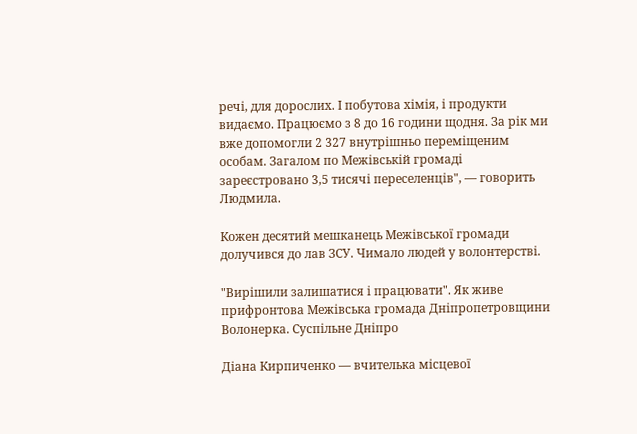речі, для дорослих. І побутова хімія, і продукти видаємо. Працюємо з 8 до 16 години щодня. За рік ми вже допомогли 2 327 внутрішньо переміщеним особам. Загалом по Межівській громаді зареєстровано 3,5 тисячі переселенців", — говорить Людмила.

Кожен десятий мешканець Межівської громади долучився до лав ЗСУ. Чимало людей у волонтерстві.

"Вирішили залишатися і працювати". Як живе прифронтова Межівська громада Дніпропетровщини
Волонерка. Суспільне Дніпро

Діана Кирпиченко — вчителька місцевої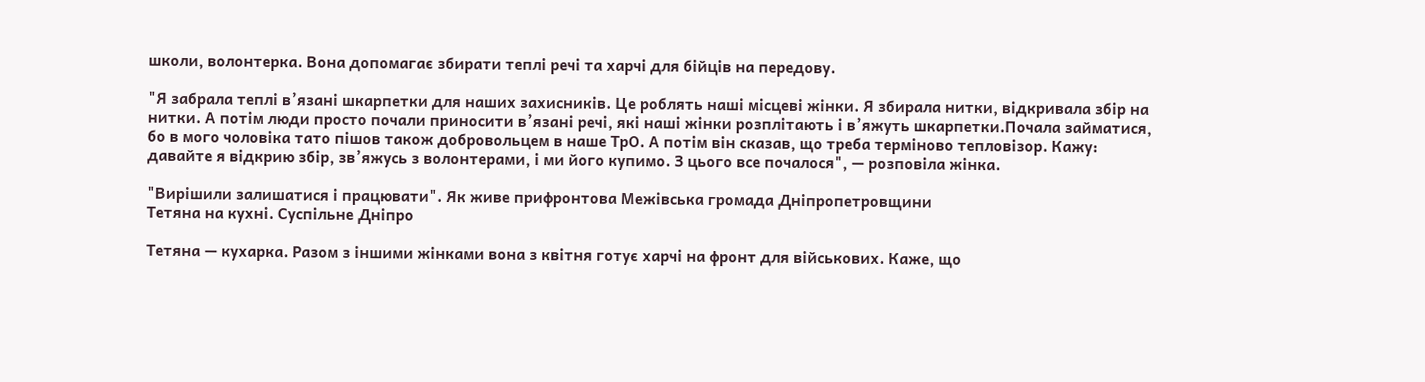школи, волонтерка. Вона допомагає збирати теплі речі та харчі для бійців на передову.

"Я забрала теплі в’язані шкарпетки для наших захисників. Це роблять наші місцеві жінки. Я збирала нитки, відкривала збір на нитки. А потім люди просто почали приносити в’язані речі, які наші жінки розплітають і в’яжуть шкарпетки.Почала займатися, бо в мого чоловіка тато пішов також добровольцем в наше ТрО. А потім він сказав, що треба терміново тепловізор. Кажу: давайте я відкрию збір, зв’яжусь з волонтерами, і ми його купимо. З цього все почалося", — розповіла жінка.

"Вирішили залишатися і працювати". Як живе прифронтова Межівська громада Дніпропетровщини
Тетяна на кухні. Суспільне Дніпро

Тетяна — кухарка. Разом з іншими жінками вона з квітня готує харчі на фронт для військових. Каже, що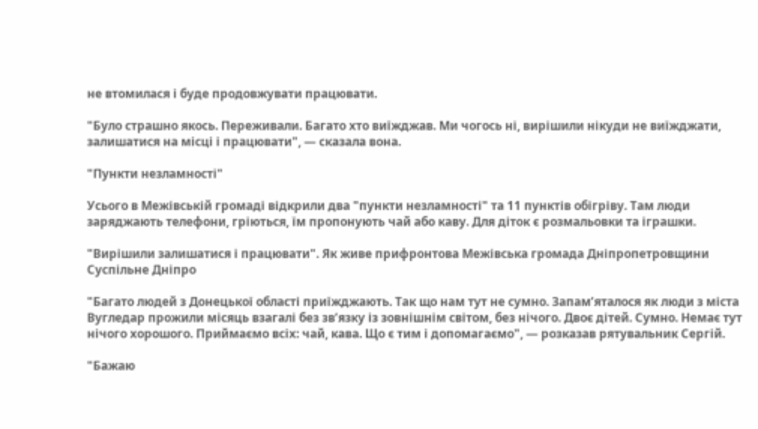не втомилася і буде продовжувати працювати.

"Було страшно якось. Переживали. Багато хто виїжджав. Ми чогось ні, вирішили нікуди не виїжджати, залишатися на місці і працювати", — сказала вона.

"Пункти незламності"

Усього в Межівській громаді відкрили два "пункти незламності" та 11 пунктів обігріву. Там люди заряджають телефони, гріються, їм пропонують чай або каву. Для діток є розмальовки та іграшки.

"Вирішили залишатися і працювати". Як живе прифронтова Межівська громада Дніпропетровщини
Суспільне Дніпро

"Багато людей з Донецької області приїжджають. Так що нам тут не сумно. Запам’яталося як люди з міста Вугледар прожили місяць взагалі без зв’язку із зовнішнім світом, без нічого. Двоє дітей. Сумно. Немає тут нічого хорошого. Приймаємо всіх: чай, кава. Що є тим і допомагаємо", — розказав рятувальник Сергій.

"Бажаю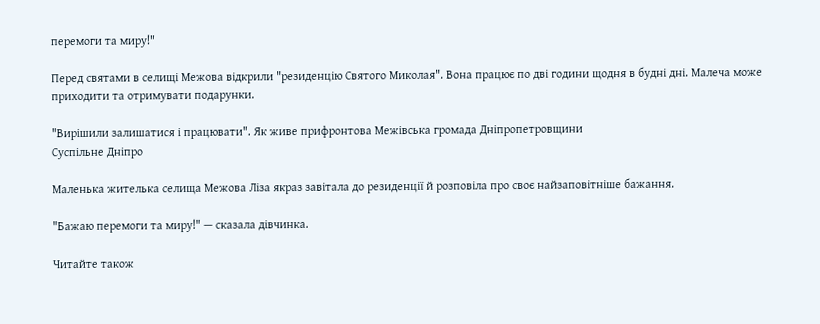перемоги та миру!"

Перед святами в селищі Межова відкрили "резиденцію Святого Миколая". Вона працює по дві години щодня в будні дні. Малеча може приходити та отримувати подарунки.

"Вирішили залишатися і працювати". Як живе прифронтова Межівська громада Дніпропетровщини
Суспільне Дніпро

Маленька жителька селища Межова Ліза якраз завітала до резиденції й розповіла про своє найзаповітніше бажання.

"Бажаю перемоги та миру!" — сказала дівчинка.

Читайте також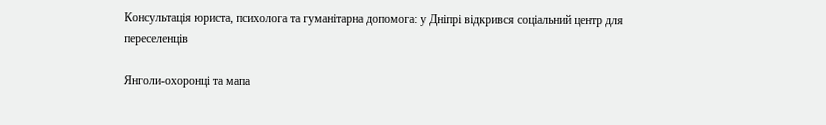Консультація юриста, психолога та гуманітарна допомога: у Дніпрі відкрився соціальний центр для переселенців

Янголи-охоронці та мапа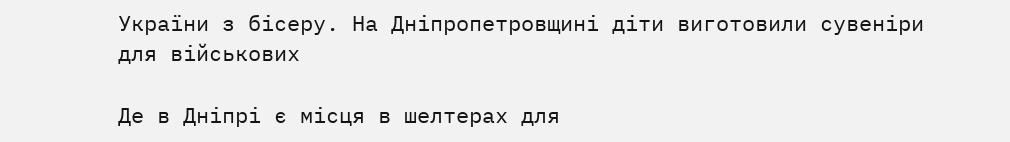України з бісеру. На Дніпропетровщині діти виготовили сувеніри для військових

Де в Дніпрі є місця в шелтерах для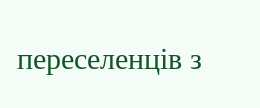переселенців з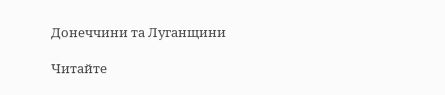Донеччини та Луганщини

Читайте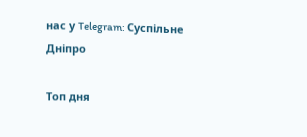нас у Telegram: Суспільне Дніпро

Топ дня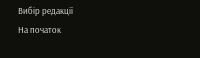Вибір редакції
На початок